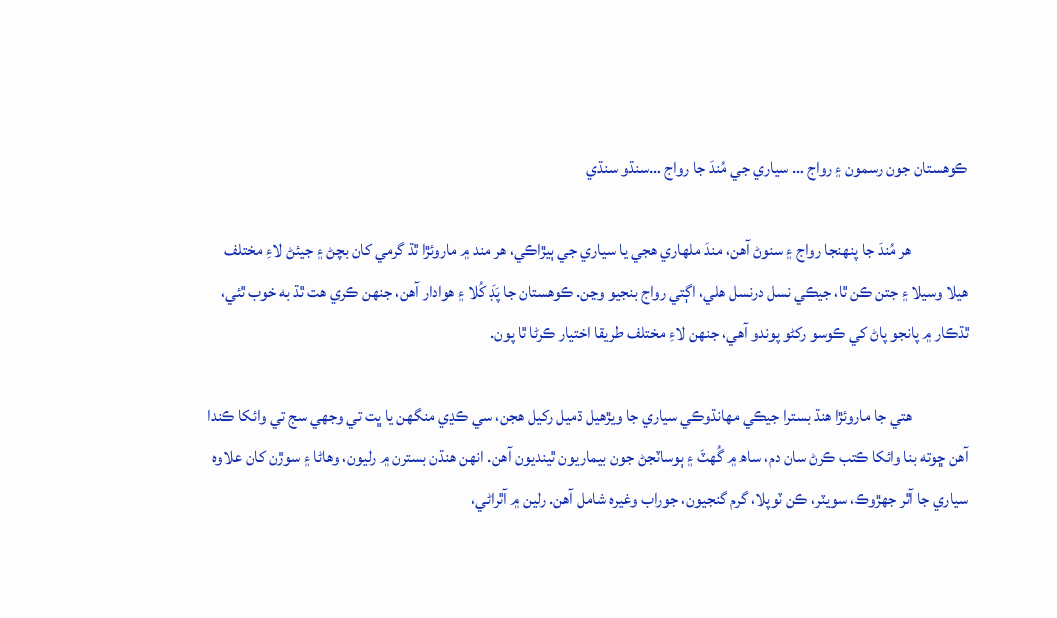ڪوھستان جون رسمون ۽ رواج … سياري جي مُندَ جا رواج …سنڌو سنڌي

                 ھر مُندَ جا پنھنجا رواج ۽ سنوڻ آھن، مندَ ملھاري ھجي يا سياري جي ٻيڙاڪي، ھر مند ۾ ماروئڙا ٿڌ گرمي کان بچڻ ۽ جيئڻ لاءِ مختلف ھيلا وسيلا ۽ جتن ڪن ٿا، جيڪي نسل درنسل ھلي، اڳتي رواج بنجيو وڃن. ڪوھستان جا پَڊَ کُلا ۽ ھوادار آھن، جنھن ڪري ھت ٿڌ به خوب ٿئي، ٿڌڪار ۾ پانجو پاڻ کي ڪوسو رکڻو پوندو آھي، جنھن لاءِ مختلف طريقا اختيار ڪرڻا ٿا پون.

                 ھتي جا ماروئڙا ھنڌ بسترا جيڪي مھانڌوڪي سياري جا ويڙھيل ڌميل رکيل ھجن، سي ڪڍي منگھن يا ڀت تي وجهي سج تي وائکا ڪندا آھن ڇوته بنا وائکا ڪتب ڪرڻ سان دم، ساھ ۾ گُهٽَ ۽ ٻوساٽجڻ جون بيماريون ٿينديون آھن. انھن ھنڌن بسترن ۾ رليون، وھاڻا ۽ سوڙن کان علاوه سياري جا آٿر جھڙوڪ، سويٽر، ڪن ٽوپلا، گرم گنجيون، جوراب وغيره شامل آھن. رلين ۾ آٿراڻي،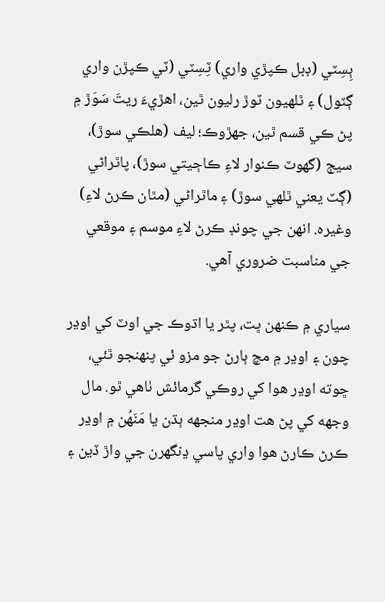ٻِسِٽي (ڊبل ڪپڙي واري) ٽِسِٽي (ٽي ڪپڙن واري ڳٽول) ۽ ٿلھيون ٽوڙ رليون ٿين، اھڙيءَ ريتَ سَوَڙ ۾ پڻ ڪي قسم ٿين، جھڙوڪ؛ ليف (ھلڪي سوڙ)، سيڄ (گھوٽ ڪنوار لاءِ ڪاڄيتي سوڙ)، پاٿراڻي (ڳٽ يعني ٿلھي سوڙ) ۽ ماٿراڻي (مٿان ڪرڻ لاءِ) وغيره. انھن جي چونڊ ڪرڻ لاءِ موسم ۽ موقعي جي مناسبت ضروري آھي.

سياري ۾ ڪنھن ڀت، پٿر يا اڌوڪ جي اوٽ کي اوڍر چون ۽ اوڍر ۾ مچ ٻارڻ جو مزو ئي پنھنجو ٿئي، ڇوته اوڍر ھوا کي روڪي گرمائش ٺاھي ٿو. مال وجھه کي پڻ ھت اوڍر منجھه ٻڌن يا مَنَھُن ۾ اوڍر ڪرڻ ڪارڻ ھوا واري پاسي ڍنگھرن جي واڙ ڏين ۽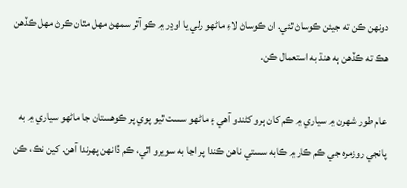دونھن ڪن ته جيئن ڪوساڻ ٿئي. ان ڪوساڻ لاءِ ماڻھو رلي يا اوڍر ۾ ڪو آٿر سمھڻ مھل مٿان ڪرڻ مھل ڪڏھن ھڪ ته ڪڏھن ٻه ھنڌ به استعمال ڪن.

عام طور شھرن ۾ سياري ۾ ڪم کان ٻرو کڻندو آھي ۽ ماڻھو سست ٿيو پوي پر ڪوھستان جا ماڻھو سياري ۾ به پانجي روزمره جي ڪم ڪار ۾ ڪابه سستي ناھن ڪندا پر اڃا به سويرو اٿي، ڪم ڏانھن پھرندا آھن. کين نڪ، ڪن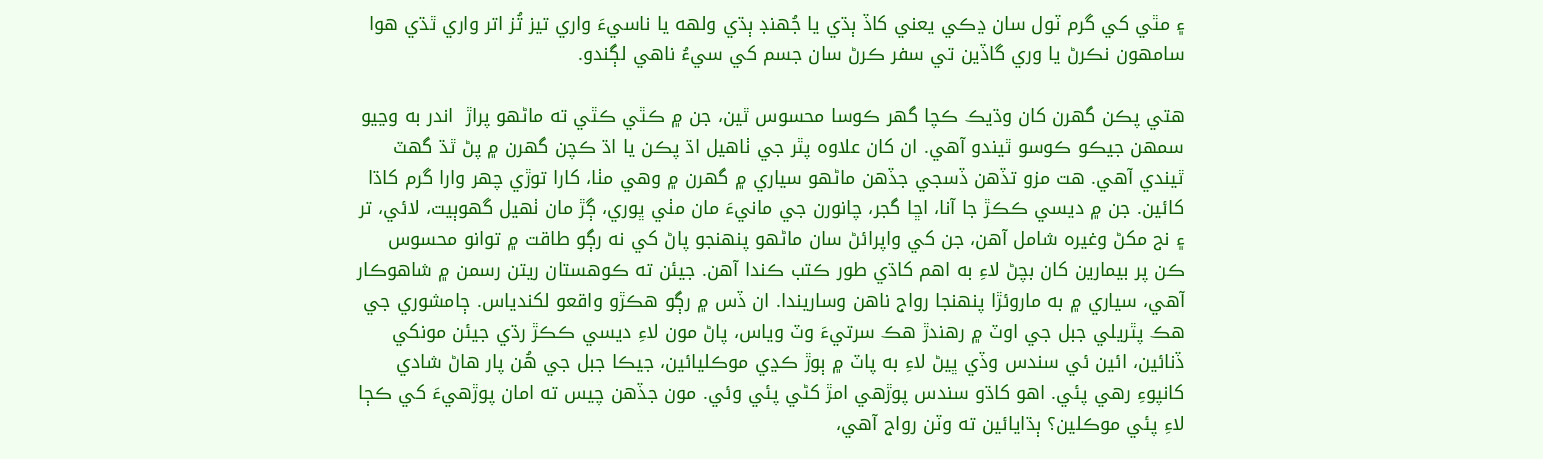۽ مٿي کي گرم ٽول سان ڍڪي يعني کاڏ ٻڌي يا جُهنڊ ٻڌي ولھه يا ناسيءَ واري تيز تُز اتر واري ٿڌي ھوا سامھون نڪرڻ يا وري گاڏين تي سفر ڪرڻ سان جسم کي سيءُ ناھي لڳندو.

ھتي پڪن گھرن کان وڌيڪ ڪچا گھر ڪوسا محسوس ٿين، جن ۾ ڪٿي ڪٿي ته ماڻھو پراڙ  اندر به وڃيو سمھن جيڪو ڪوسو ٿيندو آھي. ان کان علاوه پٿر جي ٺاھيل اڌ پڪن يا اڌ ڪچن گھرن ۾ پڻ ٿڌ گهٽ ٿيندي آھي. ھت مزو تڏھن ڏسجي جڏھن ماڻھو سياري ۾ گھرن ۾ وھي مٺا، کارا توڙي چھر وارا گرم کاڌا کائين. جن ۾ ديسي ڪڪڙ جا آنا، اڇا گجر، چانورن جي مانيءَ مان مٺي ڀوري، ڳڙ مان ٺھيل گھوٻيت، لائي، تر ۽ نج مکڻ وغيره شامل آھن، جن کي واپرائڻ سان ماڻھو پنھنجو پاڻ کي نه رڳو طاقت ۾ توانو محسوس ڪن پر بيمارين کان بچڻ لاءِ به اھم کاڌي طور ڪتب ڪندا آھن. جيئن ته ڪوھستان ريتن رسمن ۾ شاھوڪار آھي، سياري ۾ به ماروئڙا پنھنجا رواج ناھن وساريندا. ان ڏس ۾ رڳو ھڪڙو واقعو لکندياس. ڄامشوري جي ھڪ پٿريلي جبل جي اوٽ ۾ رھندڙ ھڪ سرتيءَ وٽ وياس، پاڻ مون لاءِ ديسي ڪڪڙ رڌي جيئن مونکي ڏنائين، ائين ئي سندس وڏي ڀيڻ لاءِ به پاٽ ۾ ٻوڙ ڪڍي موڪليائين، جيڪا جبل جي ھُن پار ھاڻ شادي کانپوءِ رھي پئي. اھو کاڌو سندس پوڙھي امڙ کڻي پئي وئي. مون جڏھن چيس ته امان پوڙھيءَ کي ڪڄا لاءِ پئي موڪلين؟ ٻڌايائين ته وٽن رواج آھي،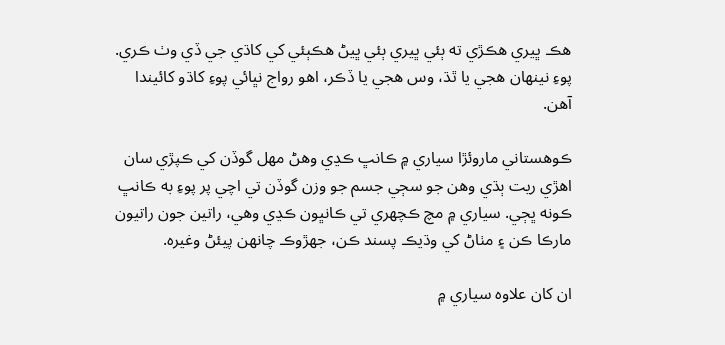ھڪ ڀيري ھڪڙي ته ٻئي ڀيري ٻئي ڀيڻ ھڪٻئي کي کاڌي جي ڏي وٺ ڪري. پوءِ نينھان ھجي يا ٿڌ، وس ھجي يا ڏڪر، اھو رواج نڀائي پوءِ کاڌو کائيندا آھن.

ڪوھستاني ماروئڙا سياري ۾ ڪانڀ ڪڍي وھڻ مھل گوڏن کي ڪپڙي سان اھڙي ريت ٻڌي وھن جو سڄي جسم جو وزن گوڏن تي اچي پر پوءِ به ڪانڀ ڪونه ڀڄي. سياري ۾ مچ ڪچھري تي ڪانڀون ڪڍي وھي، راتين جون راتيون مارڪا ڪن ۽ مٺاڻ کي وڌيڪ پسند ڪن، جھڙوڪ چانھن پيئڻ وغيره.

ان کان علاوه سياري ۾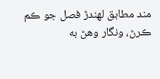مند مطابق لھندڙ فصل جو ڪم ڪرڻ، ونگار وھڻ به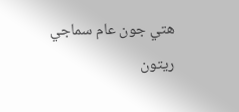ھتي جون عام سماجي ريتون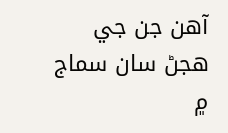آھن جن جي ھجڻ سان سماج ۾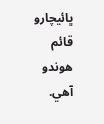ڀائيچارو قائم ھوندو آھي.